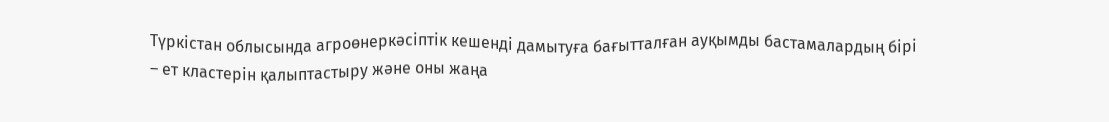Түркістан облысында агроөнеркәсіптік кешенді дамытуға бағытталған ауқымды бастамалардың бірі – ет кластерін қалыптастыру және оны жаңа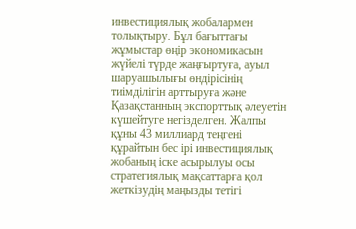инвестициялық жобалармен толықтыру. Бұл бағыттағы жұмыстар өңір экономикасын жүйелі түрде жаңғыртуға, ауыл шаруашылығы өндірісінің тиімділігін арттыруға және Қазақстанның экспорттық әлеуетін күшейтуге негізделген. Жалпы құны 43 миллиард теңгені құрайтын бес ірі инвестициялық жобаның іске асырылуы осы стратегиялық мақсаттарға қол жеткізудің маңызды тетігі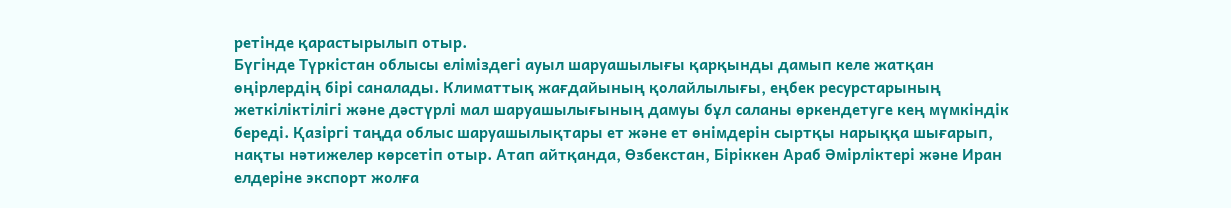ретінде қарастырылып отыр.
Бүгінде Түркістан облысы еліміздегі ауыл шаруашылығы қарқынды дамып келе жатқан өңірлердің бірі саналады. Климаттық жағдайының қолайлылығы, еңбек ресурстарының жеткіліктілігі және дәстүрлі мал шаруашылығының дамуы бұл саланы өркендетуге кең мүмкіндік береді. Қазіргі таңда облыс шаруашылықтары ет және ет өнімдерін сыртқы нарыққа шығарып, нақты нәтижелер көрсетіп отыр. Атап айтқанда, Өзбекстан, Біріккен Араб Әмірліктері және Иран елдеріне экспорт жолға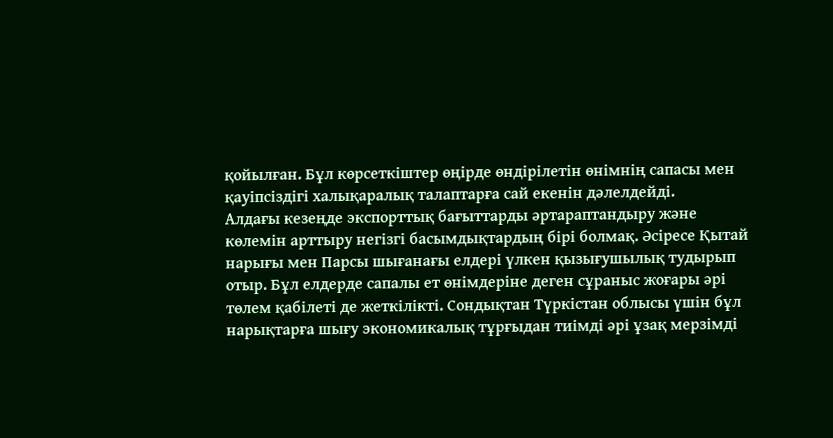қойылған. Бұл көрсеткіштер өңірде өндірілетін өнімнің сапасы мен қауіпсіздігі халықаралық талаптарға сай екенін дәлелдейді.
Алдағы кезеңде экспорттық бағыттарды әртараптандыру және көлемін арттыру негізгі басымдықтардың бірі болмақ. Әсіресе Қытай нарығы мен Парсы шығанағы елдері үлкен қызығушылық тудырып отыр. Бұл елдерде сапалы ет өнімдеріне деген сұраныс жоғары әрі төлем қабілеті де жеткілікті. Сондықтан Түркістан облысы үшін бұл нарықтарға шығу экономикалық тұрғыдан тиімді әрі ұзақ мерзімді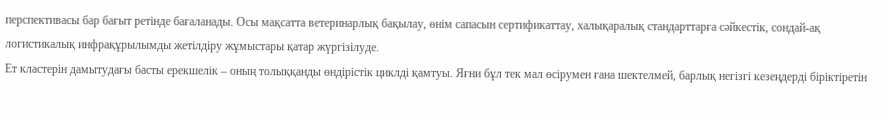перспективасы бар бағыт ретінде бағаланады. Осы мақсатта ветеринарлық бақылау, өнім сапасын сертификаттау, халықаралық стандарттарға сәйкестік, сондай-ақ логистикалық инфрақұрылымды жетілдіру жұмыстары қатар жүргізілуде.
Ет кластерін дамытудағы басты ерекшелік – оның толыққанды өндірістік циклді қамтуы. Яғни бұл тек мал өсірумен ғана шектелмей, барлық негізгі кезеңдерді біріктіретін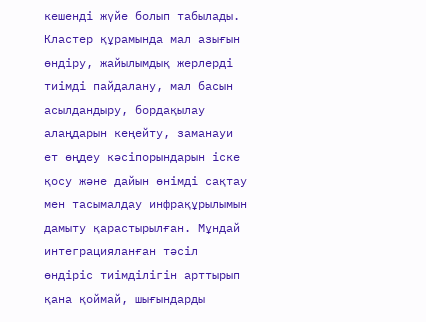кешенді жүйе болып табылады. Кластер құрамында мал азығын өндіру, жайылымдық жерлерді тиімді пайдалану, мал басын асылдандыру, бордақылау алаңдарын кеңейту, заманауи ет өңдеу кәсіпорындарын іске қосу және дайын өнімді сақтау мен тасымалдау инфрақұрылымын дамыту қарастырылған. Мұндай интеграцияланған тәсіл өндіріс тиімділігін арттырып қана қоймай, шығындарды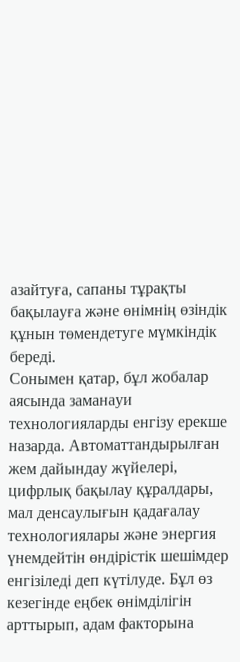азайтуға, сапаны тұрақты бақылауға және өнімнің өзіндік құнын төмендетуге мүмкіндік береді.
Сонымен қатар, бұл жобалар аясында заманауи технологияларды енгізу ерекше назарда. Автоматтандырылған жем дайындау жүйелері, цифрлық бақылау құралдары, мал денсаулығын қадағалау технологиялары және энергия үнемдейтін өндірістік шешімдер енгізіледі деп күтілуде. Бұл өз кезегінде еңбек өнімділігін арттырып, адам факторына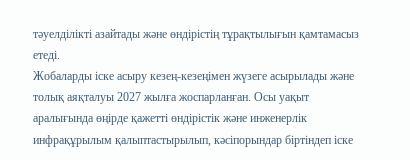тәуелділікті азайтады және өндірістің тұрақтылығын қамтамасыз етеді.
Жобаларды іске асыру кезең-кезеңімен жүзеге асырылады және толық аяқталуы 2027 жылға жоспарланған. Осы уақыт аралығында өңірде қажетті өндірістік және инженерлік инфрақұрылым қалыптастырылып, кәсіпорындар біртіндеп іске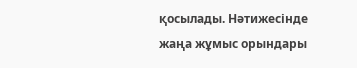қосылады. Нәтижесінде жаңа жұмыс орындары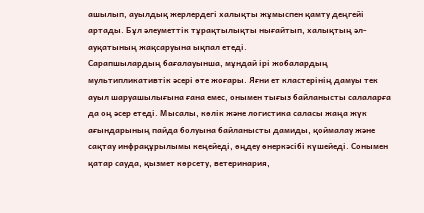ашылып, ауылдық жерлердегі халықты жұмыспен қамту деңгейі артады. Бұл әлеуметтік тұрақтылықты нығайтып, халықтың әл-ауқатының жақсаруына ықпал етеді.
Сарапшылардың бағалауынша, мұндай ірі жобалардың мультипликативтік әсері өте жоғары. Яғни ет кластерінің дамуы тек ауыл шаруашылығына ғана емес, онымен тығыз байланысты салаларға да оң әсер етеді. Мысалы, көлік және логистика саласы жаңа жүк ағындарының пайда болуына байланысты дамиды, қоймалау және сақтау инфрақұрылымы кеңейеді, өңдеу өнеркәсібі күшейеді. Сонымен қатар сауда, қызмет көрсету, ветеринария,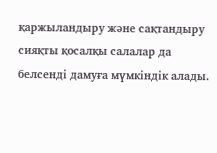қаржыландыру және сақтандыру сияқты қосалқы салалар да белсенді дамуға мүмкіндік алады.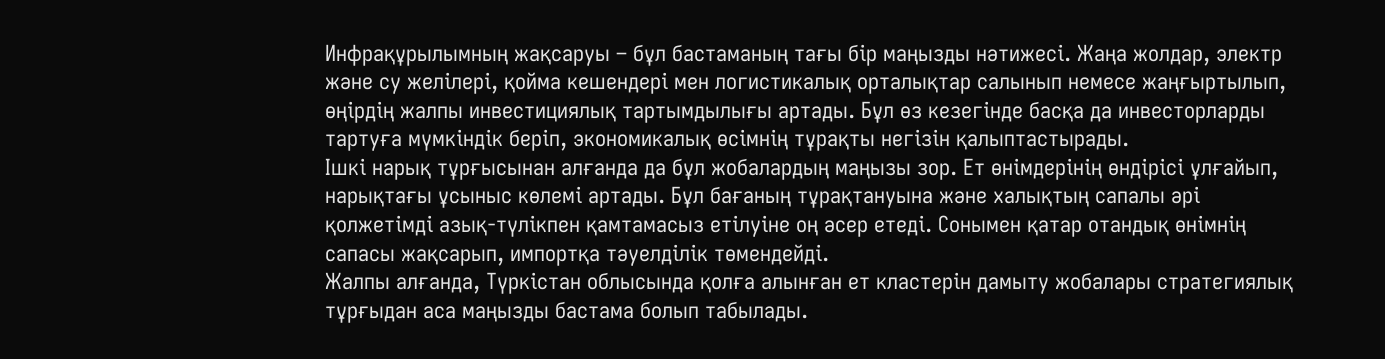Инфрақұрылымның жақсаруы – бұл бастаманың тағы бір маңызды нәтижесі. Жаңа жолдар, электр және су желілері, қойма кешендері мен логистикалық орталықтар салынып немесе жаңғыртылып, өңірдің жалпы инвестициялық тартымдылығы артады. Бұл өз кезегінде басқа да инвесторларды тартуға мүмкіндік беріп, экономикалық өсімнің тұрақты негізін қалыптастырады.
Ішкі нарық тұрғысынан алғанда да бұл жобалардың маңызы зор. Ет өнімдерінің өндірісі ұлғайып, нарықтағы ұсыныс көлемі артады. Бұл бағаның тұрақтануына және халықтың сапалы әрі қолжетімді азық-түлікпен қамтамасыз етілуіне оң әсер етеді. Сонымен қатар отандық өнімнің сапасы жақсарып, импортқа тәуелділік төмендейді.
Жалпы алғанда, Түркістан облысында қолға алынған ет кластерін дамыту жобалары стратегиялық тұрғыдан аса маңызды бастама болып табылады.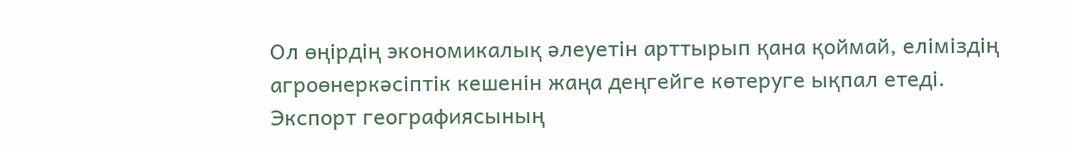Ол өңірдің экономикалық әлеуетін арттырып қана қоймай, еліміздің агроөнеркәсіптік кешенін жаңа деңгейге көтеруге ықпал етеді. Экспорт географиясының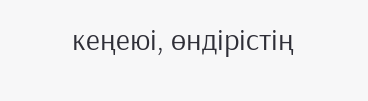кеңеюі, өндірістің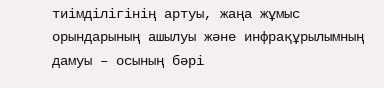тиімділігінің артуы, жаңа жұмыс орындарының ашылуы және инфрақұрылымның дамуы – осының бәрі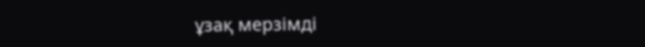ұзақ мерзімді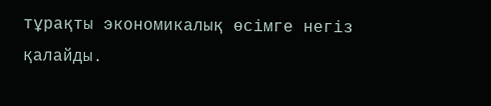тұрақты экономикалық өсімге негіз қалайды.